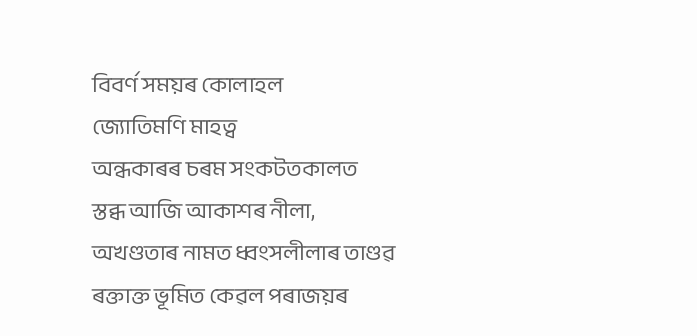বিবৰ্ণ সময়ৰ কোলাহল
জ্যোতিমণি মাহত্ব
অন্ধকাৰৰ চৰম সংকটতকালত
স্তব্ধ আজি আকাশৰ নীলা,
অখণ্ডতাৰ নামত ধ্বংসলীলাৰ তাণ্ডৱ
ৰক্তাক্ত ভূমিত কেৱল পৰাজয়ৰ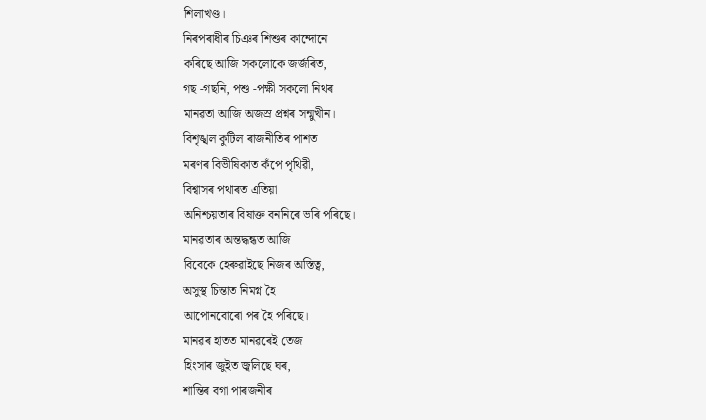শিলাখণ্ড।
নিৰপৰাধীৰ চিঞৰ শিশুৰ কান্দোনে
কৰিছে আজি সকলোকে জৰ্জৰিত,
গছ -গছনি, পশু -পক্ষী সকলো নিথৰ
মানৱতা আজি অজস্ৰ প্ৰশ্নৰ সন্মুখীন।
বিশৃঙ্খল কুটিল ৰাজনীতিৰ পাশত
মৰণৰ বিভীষিকাত কঁপে পৃথিৱী,
বিশ্বাসৰ পথাৰত এতিয়া
অনিশ্চয়তাৰ বিষাক্ত বননিৰে ভৰি পৰিছে।
মানৱতাৰ অন্তদ্ধন্ধত আজি
বিবেকে হেৰুৱাইছে নিজৰ অস্তিত্ব,
অসুস্থ চিন্তাত নিমগ্ন হৈ
আপোনবোৰো পৰ হৈ পৰিছে।
মানৱৰ হাতত মানৱৰেই তেজ
হিংসাৰ জুইত জ্বলিছে ঘৰ,
শান্তিৰ বগা পাৰজনীৰ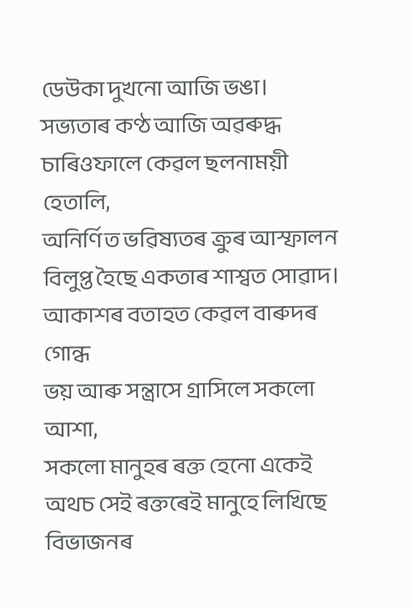ডেউকা দুখনো আজি ভঙা।
সভ্যতাৰ কণ্ঠ আজি অৱৰুদ্ধ
চাৰিওফালে কেৱল ছলনাময়ী হেতালি,
অনিৰ্ণিত ভৱিষ্যতৰ ক্ৰুৰ আস্ফালন
বিলুপ্ত হৈছে একতাৰ শাশ্বত সোৱাদ।
আকাশৰ বতাহত কেৱল বাৰুদৰ গোন্ধ
ভয় আৰু সন্ত্ৰাসে গ্ৰাসিলে সকলো আশা,
সকলো মানুহৰ ৰক্ত হেনো একেই
অথচ সেই ৰক্তৰেই মানুহে লিখিছে বিভাজনৰ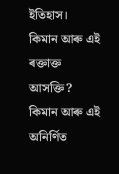ইতিহাস।
কিমান আৰু এই ৰক্তাক্ত আসক্তি?
কিমান আৰু এই অনিৰ্ণিত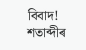বিবাদ!
শতাব্দীৰ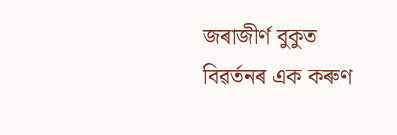জৰাজীৰ্ণ বুকুত
বিৱৰ্তনৰ এক কৰুণ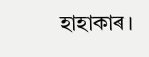হাহাকাৰ।